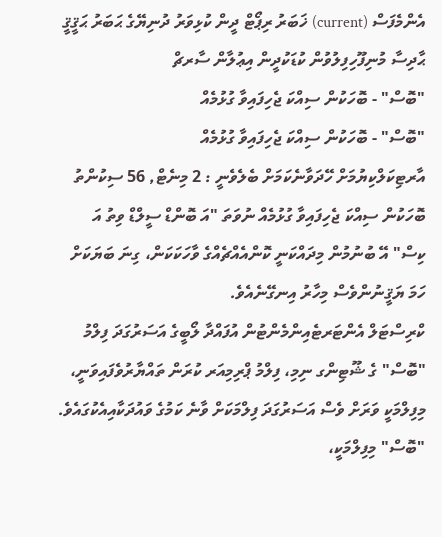އެންމެފަސް (current) ޚަބަރު ރިޕޯޓް ދީން ކުޅިވަރު ދުނިޔޭގެ ޙަބަރު ޙަޤީޤީ ޙާދިސާ މުނިފޫހިފިލުވުން ކުޑަކުދީން އިޢުލާން ސާރޗް
"ބޮސް" - ބޮހަކުން ސިއްކަ ޖެހިފައިވާ ގުޅުމެއް
"ބޮސް" - ބޮހަކުން ސިއްކަ ޖެހިފައިވާ ގުޅުމެއް
އާރޓިކަލްކިޔުމަށް ހޭދަވާނެކަމަށް ބެލެވެނީ : 2 މިނެޓް, 56 ސިކުންތު
ބޮހަކުން ސިއްކަ ޖެހިފައިވާ ގުޅުމެއް ނުވަތަ "އަ ބޮންޑް ސީލްޑް ވިތު އަ ކިސް" އޭ ބުނުމުން މިދައްކަނީ ކޮންއެއްޗެއްގެ ވާހަކަކަން، ގިނަ ބަޔަކަށް ހަމަ ޔަޤީނުންވެސް މިހާރު އިނގޭނެއެވެ.
ކްރިސްޓަލް އެންޓަރޓެއިންމެންޓުން އުފައްދާ ލޯބީގެ އަސަރުގަދަ ފިލްމު "ބޮސް" ގެ ޝޫޓިންގ ނިމި، ފިލްމު ޕްރިމިއަރ ކުރަން ތައްޔާރުވެފައިވަނީ، މިފިލްމަކީ ވަރަށް ވެސް އަސަރުގަދަ ފިލްމަކަށް ވާނެ ކަމުގެ ވައުދަކާއިއެކުގައެވެ.
"ބޮސް" މިފިލްމަކީ،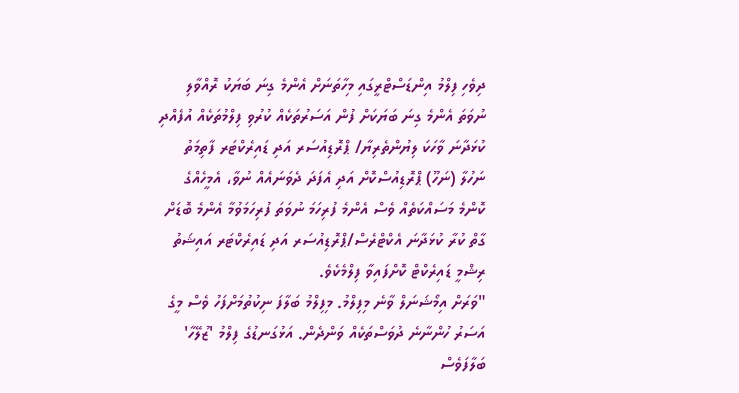ދިވެހި ފިލްމު އިންޑަސްޓްރީގައި މިހާތަނަށް އެންމެ ގިނަ ބަޔަކު ރޮއްވާލި ނުވަތަ އެންމެ ގިނަ ބަޔަކަށް ފުން އަސަރުތަކެއް ކުރުވި ފިލްމުތަކެއް އުފެއްދި ކުޅަދާނަ ވާހަކަ ލިޔުންތެރިޔާ/ ޕްރޮޑިއުސަރ އަދި ޑައިރެކްޓަރ ފާތިމަތު ނަހުލާ (ނަހޫ) ޕްރޮޑިއުސްކޮށް އަދި އެފަދަ ދެވަނައެއް ނުވާ، އެމީހެއްގެ ކޮންމެ މަސައްކަތެއް ވެސް އެންމެ ފުރިހަމަ ނުވަތަ ފުރިހަމަވުމާ އެންމެ ބޮޑަށް ގާތް ކުރާ ކުޅަދާނަ އެކްޓްރެސް/ޕްރޮޑިއުސަރ އަދި ޑައިރެކްޓަރ އައިޝަތު ރިޝްމީ ޑައިރެކްޓް ކޮށްފައިވާ ފިލްމެކެވެ.
"ވަރަށް އިމޯޝަނަލް ވާނެ މިފިލްމު. މިފިލްމު ބަލާފަ ނިކުތުމަށްފަހު ވެސް މީގެ އަސަރު ހުންނާނެ ދުވަސްތަކެއް ވަންދެން. އަޅުގަނޑުގެ ފިލްމު 'ޒުލޭހާ' ބަލާފަވެސް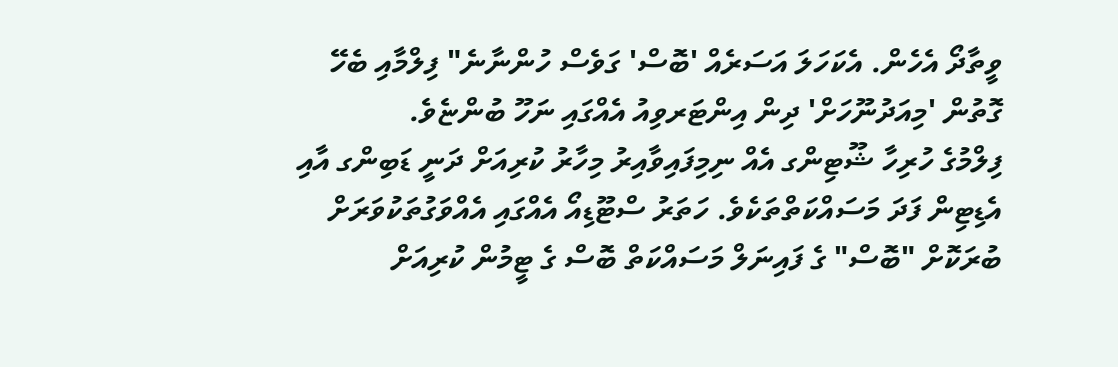ވީތާދޯ އެހެން. އެކަހަލަ އަސަރެއް 'ބޮސް' ގަވެސް ހުންނާނެ" ފިލްމާއި ބެހޭ ގޮތުން 'މިއަދުނޫހަށް' ދިން އިންޓަރވިއު އެއްގައި ނަހޫ ބުންޏެވެ.
ފިލްމުގެ ހުރިހާ ޝޫޓިންގ އެއް ނިމިފައިވާއިރު މިހާރު ކުރިއަށް ދަނީ ޑަބިންގ އާއި އެޑިޓިން ފަދަ މަސައްކަތްތަކެވެ. ހަތަރު ސްޓޫޑިއޯ އެއްގައި އެއްވަގުތަކުވަރަށް ބުރަކޮށް "ބޮސް" ގެ ފައިނަލް މަސައްކަތް ބޮސް ގެ ޓީމުން ކުރިއަށް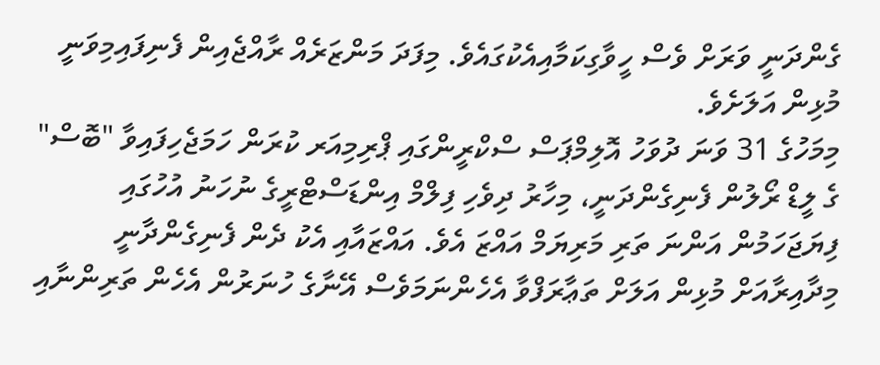ގެންދަނީ ވަރަށް ވެސް ހީވާގިކަމާއިއެކުގައެވެ. މިފަދަ މަންޒަރެއް ރާއްޖެއިން ފެނިފައިމިވަނީ މުޅިން އަލަށެވެ.
މިމަހުގެ 31 ވަނަ ދުވަހު އޮލިމްޕަސް ސްކްރީންގައި ޕްރިމިއަރ ކުރަން ހަމަޖެހިފައިވާ "ބޮސް" ގެ ލީޑް ރޯލުން ފެނިގެންދަނީ، މިހާރު ދިވެހި ފިލްމް އިންޑަސްޓްރީގެ ނުހަނު އުހުގައި ފިޔަޖަހަމުން އަންނަ ތަރި މަރިޔަމް އައްޒަ އެވެ. އައްޒައާއި އެކު ދެން ފެނިގެންދާނީ މިދާއިރާއަށް މުޅިން އަލަށް ތަޢާރަފްވާ އެހެންނަމަވެސް އޭނާގެ ހުނަރުން އެހެން ތަރިންނާއި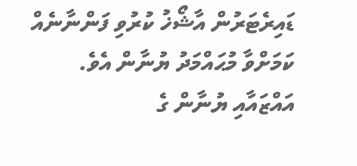ޑައިރެޓަރުން އާޝޯޚު ކުރުވި ފަންނާނެއް ކަމަށްވާ މުޙައްމަދު ޔުނާން އެވެ.
އައްޒައާއި ޔުނާން ގެ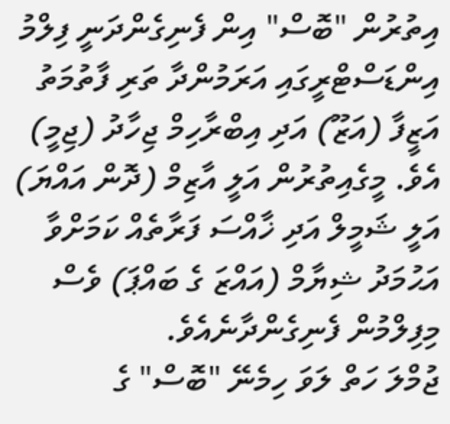އިތުރުން "ބޮސް" އިން ފެނިގެންދަނީ ފިލްމު އިންޑަސްޓްރީގައި އަރަމުންދާ ތަރި ފާތުމަތު އަޒީފާ (އަޒޫ) އަދި އިބްރާހިމް ޖިހާދު (ޖިމީ) އެވެ. މީގެއިތުރުން އަލީ އާޒިމް (ދޮން އައްޔަ) އަލީ ޝަމީލް އަދި ޚާއްސަ ފަރާތެއް ކަމަށްވާ އަޙުމަދު ޝިޔާމް (އައްޒަ ގެ ބައްޕަ) ވެސް މިފިލްމުން ފެނިގެންދާނެއެވެ.
ޖުމްލަ ހަތް ލަވަ ހިމެނޭ "ބޮސް" ގެ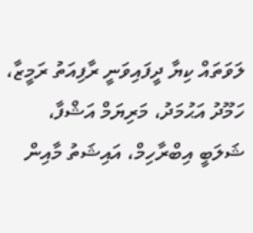ލަވަތައް ކިޔާ ދީފައިވަނީ ރާފިއަތު ރަމީޒާ، ހަމޫދު އަޙުމަދު، މަރިޔަމް އަޝްފާ، ޝަލަބީ އިބްރާހިމް، އައިޝަތު މާއިން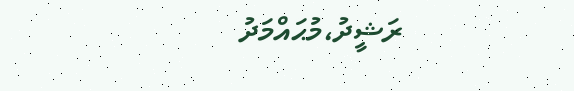ރަޝީދު،މުޙައްމަދު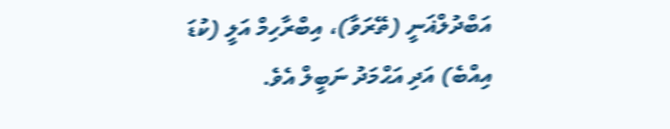އަބްދުލްޣަނީ (ތޭރަވާ)، އިބްރާހިމް އަލީ (ކުޑަ އިއްބެ) އަދި އަޙްމަދު ނަބީލް އެވެ.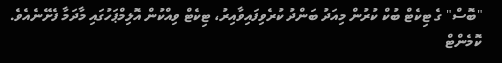"ބޮސް" ގެ ޓިކެޓް ބުކް ކުރުން މިއަދު ބަންދު ކުރެވިފައިވާއިރު، ޓިކެޓް ވިއްކުން އޮލިމްޕަހުގައި މާދަމާ ފެށޭނެއެވެ.
ކޮމެންޓް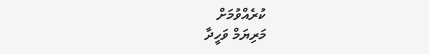ކުރެއްވުމަށް
މަރިޔަމް ވަހީދާ